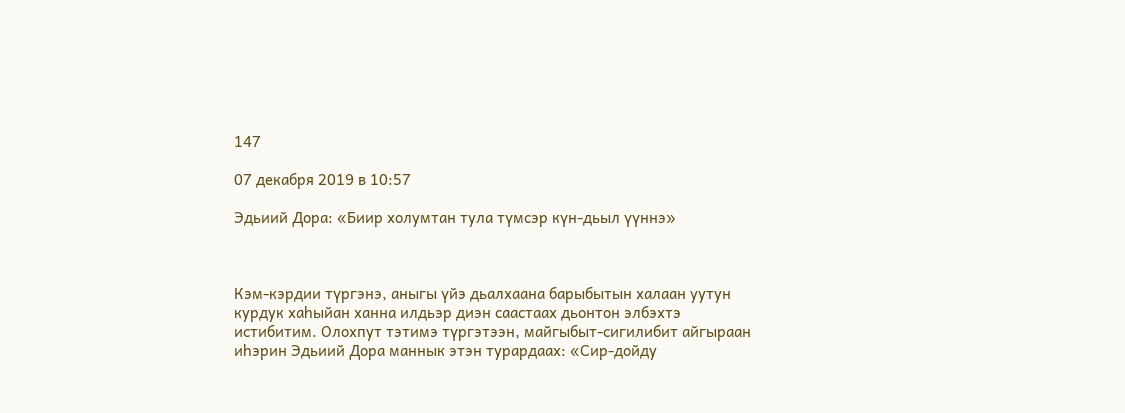147

07 декабря 2019 в 10:57

Эдьиий Дора: «Биир холумтан тула түмсэр күн-дьыл үүннэ»



Кэм-кэрдии түргэнэ, аныгы үйэ дьалхаана барыбытын халаан уутун курдук хаһыйан ханна илдьэр диэн саастаах дьонтон элбэхтэ истибитим. Олохпут тэтимэ түргэтээн, майгыбыт-сигилибит айгыраан иһэрин Эдьиий Дора маннык этэн турардаах: «Сир-дойду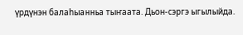үрдүнэн балаһыанньа тыҥаата. Дьон-сэргэ ыгылыйда.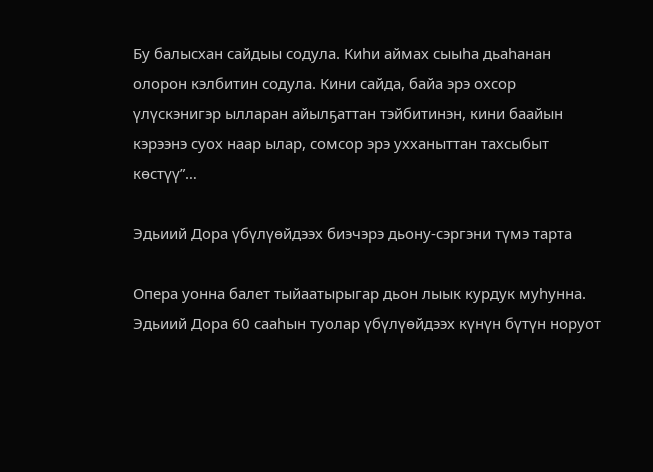Бу балысхан сайдыы содула. Киһи аймах сыыһа дьаһанан олорон кэлбитин содула. Кини сайда, байа эрэ охсор үлүскэнигэр ылларан айылҕаттан тэйбитинэн, кини баайын кэрээнэ суох наар ылар, сомсор эрэ ухханыттан тахсыбыт көстүү”…

Эдьиий Дора үбүлүөйдээх биэчэрэ дьону-сэргэни түмэ тарта

Опера уонна балет тыйаатырыгар дьон лыык курдук муһунна. Эдьиий Дора 60 сааһын туолар үбүлүөйдээх күнүн бүтүн норуот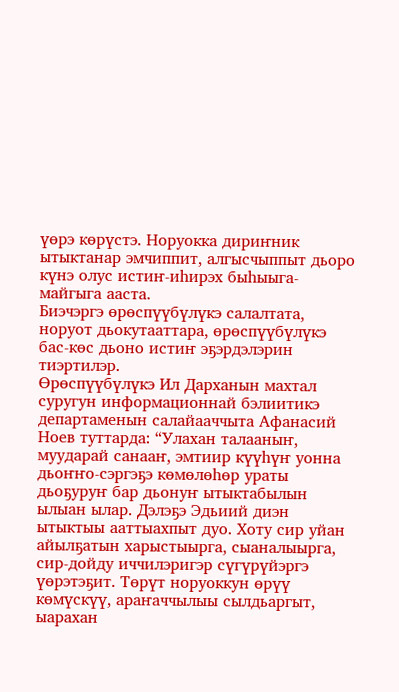үөрэ көрүстэ. Норуокка дириҥник ытыктанар эмчиппит, алгысчыппыт дьоро күнэ олус истиҥ-иһирэх быһыыга-майгыга ааста.
Биэчэргэ өрөспүүбүлүкэ салалтата, норуот дьокутааттара, өрөспүүбүлүкэ бас-көс дьоно истиҥ эҕэрдэлэрин тиэртилэр.
Өрөспүүбүлүкэ Ил Дарханын махтал суругун информационнай бэлиитикэ департаменын салайааччыта Афанасий Ноев туттарда: “Улахан талааныҥ, муударай санааҥ, эмтиир күүһүҥ уонна дьоҥҥо-сэргэҕэ көмөлөһөр ураты дьоҕуруҥ бар дьонуҥ ытыктабылын ылыан ылар. Дэлэҕэ Эдьиий диэн ытыктыы ааттыахпыт дуо. Хоту сир уйан айылҕатын харыстыырга, сыаналыырга, сир-дойду иччилэригэр сүгүрүйэргэ үөрэтэҕит. Төрүт норуоккун өрүү көмүскүү, араҥаччылыы сылдьаргыт, ыарахан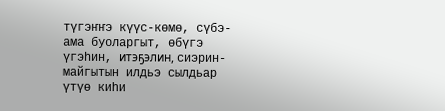түгэҥҥэ күүс-көмө, сүбэ-ама буоларгыт, өбүгэ үгэһин, итэҕэлин, сиэрин-майгытын илдьэ сылдьар үтүө киһи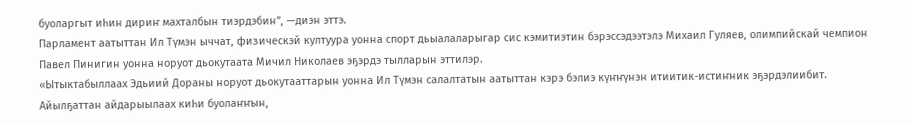буоларгыт иһин дириҥ махталбын тиэрдэбин”, —диэн эттэ.
Парламент аатыттан Ил Түмэн ыччат, физическэй култуура уонна спорт дьыалаларыгар сис кэмитиэтин бэрэссэдээтэлэ Михаил Гуляев, олимпийскай чемпион Павел Пинигин уонна норуот дьокутаата Мичил Николаев эҕэрдэ тылларын эттилэр.
«Ытыктабыллаах Эдьиий Дораны норуот дьокутааттарын уонна Ил Түмэн салалтатын аатыттан кэрэ бэлиэ күҥҥүнэн итиитик-истиҥник эҕэрдэлиибит. Айылҕаттан айдарыылаах киһи буолаҥҥын,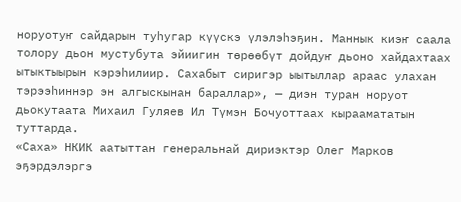норуотуҥ сайдарын туһугар күүскэ үлэлэһэҕин. Маннык киэҥ саала толору дьон мустубута эйиигин төрөөбүт дойдуҥ дьоно хайдахтаах ытыктыырын кэрэһилиир. Сахабыт сиригэр ыытыллар араас улахан тэрээһиннэр эн алгыскынан бараллар», — диэн туран норуот дьокутаата Михаил Гуляев Ил Түмэн Бочуоттаах кыраамататын туттарда.
«Саха» НКИК аатыттан генеральнай дириэктэр Олег Марков эҕэрдэлэргэ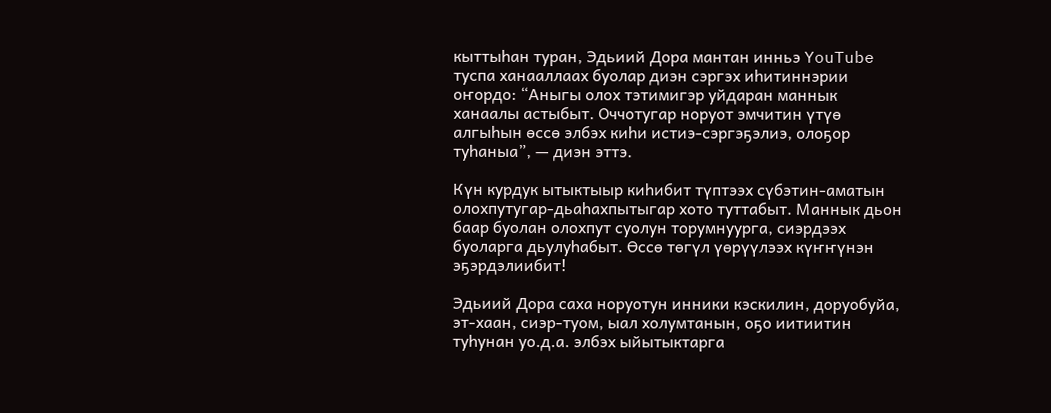кыттыһан туран, Эдьиий Дора мантан инньэ YouTube туспа ханааллаах буолар диэн сэргэх иһитиннэрии оҥордо: “Аныгы олох тэтимигэр уйдаран маннык ханаалы астыбыт. Оччотугар норуот эмчитин үтүө алгыһын өссө элбэх киһи истиэ-сэргэҕэлиэ, олоҕор туһаныа”, — диэн эттэ.

Күн курдук ытыктыыр киһибит түптээх сүбэтин-аматын олохпутугар-дьаһахпытыгар хото туттабыт. Маннык дьон баар буолан олохпут суолун торумнуурга, сиэрдээх буоларга дьулуһабыт. Өссө төгүл үөрүүлээх күҥҥүнэн эҕэрдэлиибит!

Эдьиий Дора саха норуотун инники кэскилин, доруобуйа, эт-хаан, сиэр-туом, ыал холумтанын, оҕо иитиитин туһунан уо.д.а. элбэх ыйытыктарга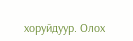хоруйдуур. Олох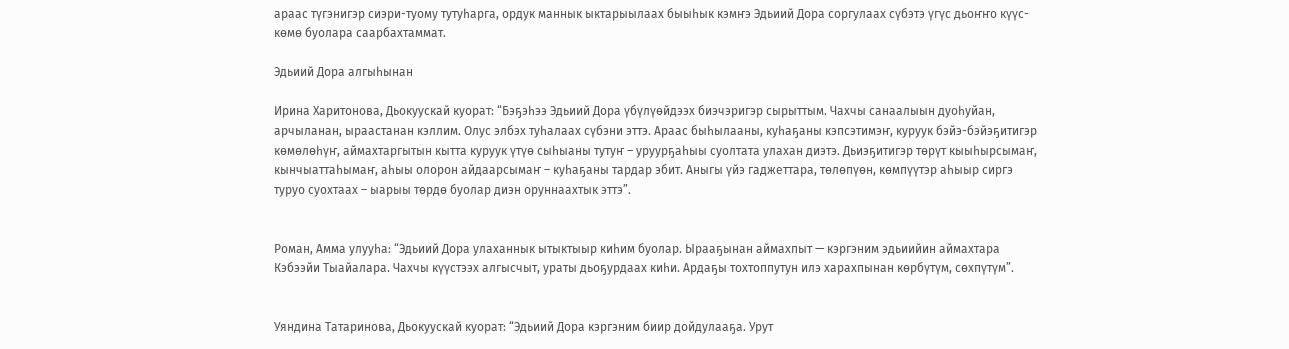араас түгэнигэр сиэри-туому тутуһарга, ордук маннык ыктарыылаах быыһык кэмҥэ Эдьиий Дора соргулаах сүбэтэ үгүс дьоҥҥо күүс-көмө буолара саарбахтаммат.

Эдьиий Дора алгыһынан

Ирина Харитонова, Дьокуускай куорат: “Бэҕэһээ Эдьиий Дора үбүлүөйдээх биэчэригэр сырыттым. Чахчы санаалыын дуоһуйан, арчыланан, ыраастанан кэллим. Олус элбэх туһалаах сүбэни эттэ. Араас быһылааны, куһаҕаны кэпсэтимэҥ, куруук бэйэ-бэйэҕитигэр көмөлөһүҥ, аймахтаргытын кытта куруук үтүө сыһыаны тутуҥ – уруурҕаһыы суолтата улахан диэтэ. Дьиэҕитигэр төрүт кыыһырсымаҥ, кынчыаттаһымаҥ, аһыы олорон айдаарсымаҥ – куһаҕаны тардар эбит. Аныгы үйэ гаджеттара, төлөпүөн, көмпүүтэр аһыыр сиргэ туруо суохтаах – ыарыы төрдө буолар диэн оруннаахтык эттэ”.


Роман, Амма улууһа: “Эдьиий Дора улаханнык ытыктыыр киһим буолар. Ырааҕынан аймахпыт — кэргэним эдьиийин аймахтара Кэбээйи Тыайалара. Чахчы күүстээх алгысчыт, ураты дьоҕурдаах киһи. Ардаҕы тохтоппутун илэ харахпынан көрбүтүм, сөхпүтүм”.


Уяндина Татаринова, Дьокуускай куорат: “Эдьиий Дора кэргэним биир дойдулааҕа. Урут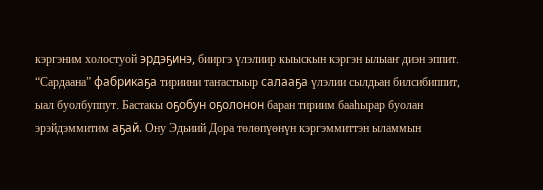кэргэним холостуой эрдэҕинэ, бииргэ үлэлиир кыыскын кэргэн ылыаҥ диэн эппит. “Сардаана” фабрикаҕа тириини таҥастыыр салааҕа үлэлии сылдьан билсибиппит, ыал буолбуппут. Бастакы оҕобун оҕолонон баран тириим бааһырар буолан эрэйдэммитим аҕай. Ону Эдьиий Дора төлөпүөнүн кэргэммиттэн ыламмын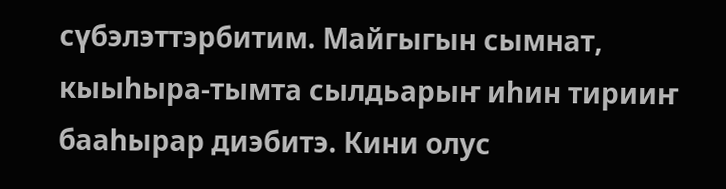сүбэлэттэрбитим. Майгыгын сымнат, кыыһыра-тымта сылдьарыҥ иһин тирииҥ бааһырар диэбитэ. Кини олус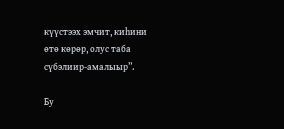күүстээх эмчит, киһини өтө көрөр, олус таба сүбэлиир-амалыыр”.

Бу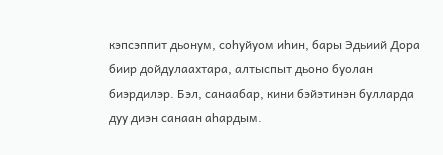кэпсэппит дьонум, соһуйуом иһин, бары Эдьиий Дора биир дойдулаахтара, алтыспыт дьоно буолан биэрдилэр. Бэл, санаабар, кини бэйэтинэн булларда дуу диэн санаан аһардым.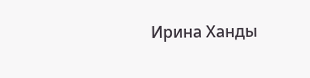Ирина Ханды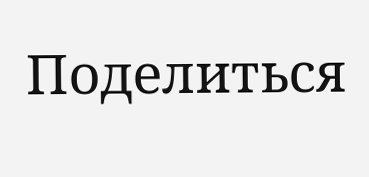Поделиться